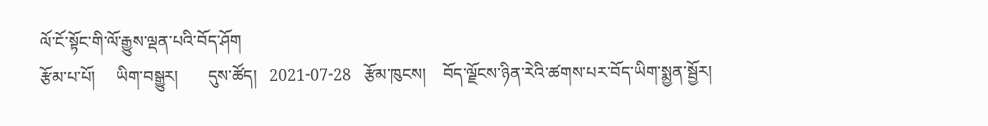ལོ་ངོ་སྟོང་གི་ལོ་རྒྱུས་ལྡན་པའི་བོད་ཤོག
རྩོམ་པ་པོ།     ཡིག་བསྒྱུར།       དུས་ཚོད།   2021-07-28   རྩོམ་ཁུངས།    བོད་ལྗོངས་ཉིན་རེའི་ཚགས་པར་བོད་ཡིག་སྨྱན་སྦྱོར།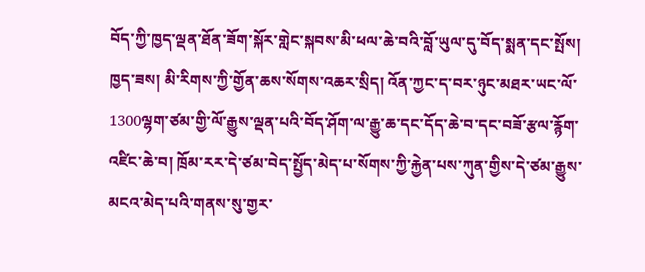བོད་ཀྱི་ཁྱད་ལྡན་ཐོན་ཟོག་སྐོར་གླེང་སྐབས་མི་ཕལ་ཆེ་བའི་བློ་ཡུལ་དུ་བོད་སྨན་དང་སྤོས། ཁྱད་ཟས། མི་རིགས་ཀྱི་གྱོན་ཆས་སོགས་འཆར་སྲིད། འོན་ཀྱང་ད་བར་ཉུང་མཐར་ཡང་ལོ་1300ལྷག་ཙམ་གྱི་ལོ་རྒྱུས་ལྡན་པའི་བོད་ཤོག་ལ་རྒྱུ་ཆ་དང་དོད་ཆེ་བ་དང་བཟོ་རྩལ་རྙོག་འཛིང་ཆེ་བ། ཁྲོམ་རར་དེ་ཙམ་བེད་སྤྱོད་མེད་པ་སོགས་ཀྱི་རྐྱེན་པས་ཀུན་གྱིས་དེ་ཙམ་རྒྱུས་མངའ་མེད་པའི་གནས་སུ་གྱར་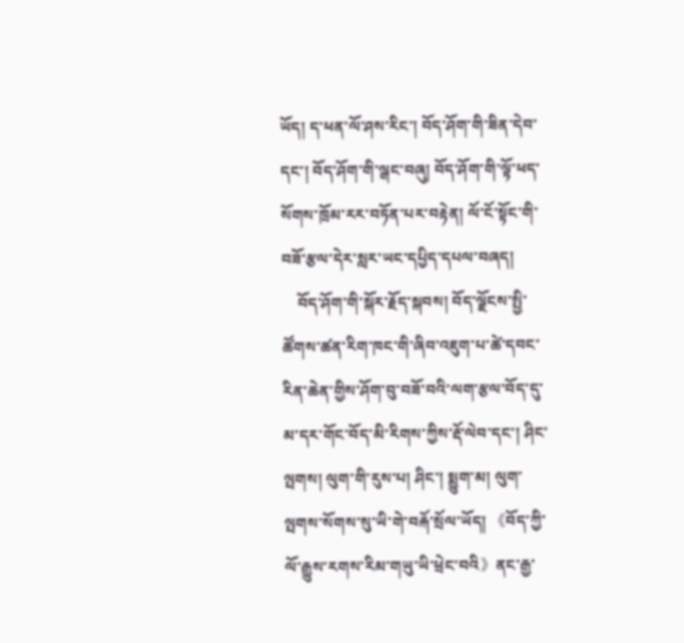ཡོད། ད་ཕན་ལོ་ཤས་རིང་། བོད་ཤོག་གི་ཟིན་དེབ་དང་། བོད་ཤོག་གི་ལྒང་བཞུ། བོད་ཤོག་གི་ལྟོ་ཕད་སོགས་ཁྲོམ་རར་བཏོན་པར་བརྟེན། ལོ་ངོ་སྟོང་གི་བཟོ་རྩལ་དེར་སླར་ཡང་དཔྱིད་དཔལ་བཞད།
    བོད་ཤོག་གི་སྐོར་རྗོད་སྐབས། བོད་ལྗོངས་སྤྱི་ཚོགས་ཚན་རིག་ཁང་གི་ཞིབ་འཇུག་པ་ཚེ་དབང་རིན་ཆེན་གྱིས་ཤོག་བུ་བཟོ་བའི་ལག་རྩལ་བོད་དུ་མ་དར་གོང་བོད་མི་རིགས་ཀྱིས་རྡོ་ལེབ་དང་། ཤིང་ལྤགས། ལུག་གི་རུས་པ། ཤིང་། སྨྱུག་མ། ལུག་ལྤགས་སོགས་སུ་ཡི་གེ་བརྐོ་སྲོལ་ཡོད། 《བོད་ཀྱི་ལོ་རྒྱུས་རགས་རིམ་གཡུ་ཡི་ཕྲེང་བའི》ནང་རྒྱ་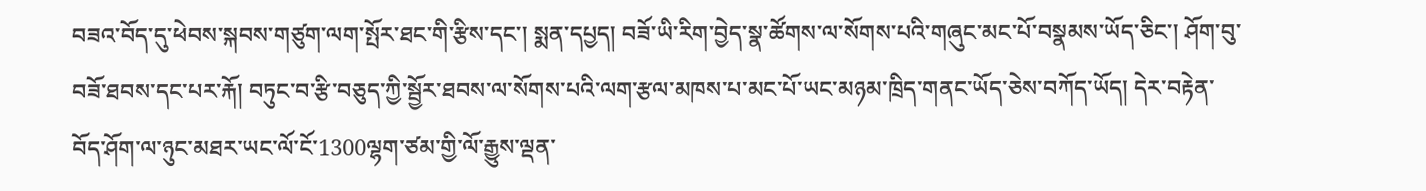བཟའ་བོད་དུ་ཕེབས་སྐབས་གཙུག་ལག་སྤོར་ཐང་གི་རྩིས་དང་། སྨན་དཔྱད། བཟོ་ཡི་རིག་བྱེད་སྣ་ཚོགས་ལ་སོགས་པའི་གཞུང་མང་པོ་བསྣམས་ཡོད་ཅིང་། ཤོག་བུ་བཟོ་ཐབས་དང་པར་རྐོ། བཏུང་བ་རྩི་བཅུད་ཀྱི་སྦྱོར་ཐབས་ལ་སོགས་པའི་ལག་རྩལ་མཁས་པ་མང་པོ་ཡང་མཉམ་ཁྲིད་གནང་ཡོད་ཅེས་བཀོད་ཡོད། དེར་བརྟེན་བོད་ཤོག་ལ་ཉུང་མཐར་ཡང་ལོ་ངོ་1300ལྷག་ཙམ་གྱི་ལོ་རྒྱུས་ལྡན་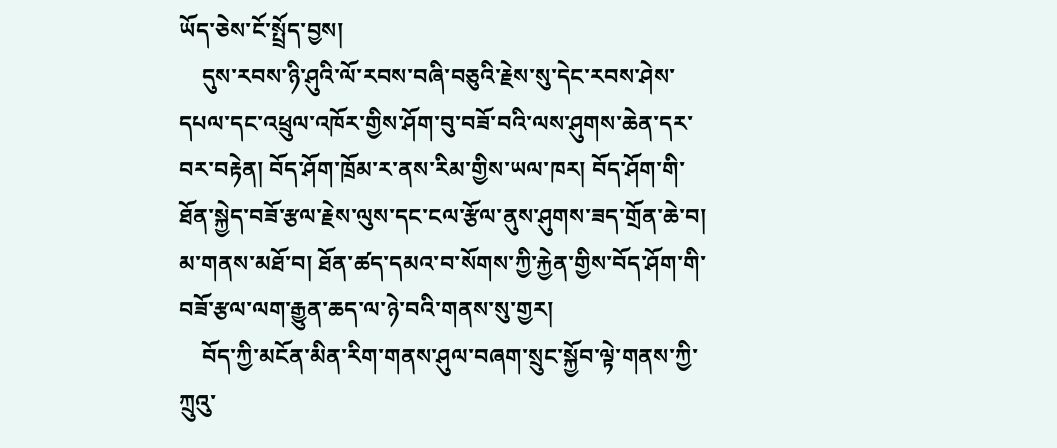ཡོད་ཅེས་ངོ་སྤྲོད་བྱས།
    དུས་རབས་ཉི་ཤུའི་ལོ་རབས་བཞི་བཅུའི་རྗེས་སུ་དེང་རབས་ཤེས་དཔལ་དང་འཕྲུལ་འཁོར་གྱིས་ཤོག་བུ་བཟོ་བའི་ལས་ཤུགས་ཆེན་དར་བར་བརྟེན། བོད་ཤོག་ཁྲོམ་ར་ནས་རིམ་གྱིས་ཡལ་ཁར། བོད་ཤོག་གི་ཐོན་སྐྱེད་བཟོ་རྩལ་རྗེས་ལུས་དང་ངལ་རྩོལ་ནུས་ཤུགས་ཟད་གྲོན་ཆེ་བ། མ་གནས་མཐོ་བ། ཐོན་ཚད་དམའ་བ་སོགས་ཀྱི་རྐྱེན་གྱིས་བོད་ཤོག་གི་བཟོ་རྩལ་ལག་རྒྱུན་ཆད་ལ་ཉེ་བའི་གནས་སུ་གྱར།
    བོད་ཀྱི་མངོན་མིན་རིག་གནས་ཤུལ་བཞག་སྲུང་སྐྱོབ་ལྟེ་གནས་ཀྱི་ཀྲུའུ་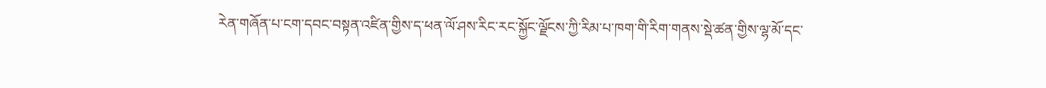རེན་གཞོན་པ་ངག་དབང་བསྟན་འཛིན་གྱིས་ད་ཕན་ལོ་ཤས་རིང་རང་སྐྱོང་ལྗོངས་ཀྱི་རིམ་པ་ཁག་གི་རིག་གནས་སྡེ་ཚན་གྱིས་ལྷ་མོ་དང་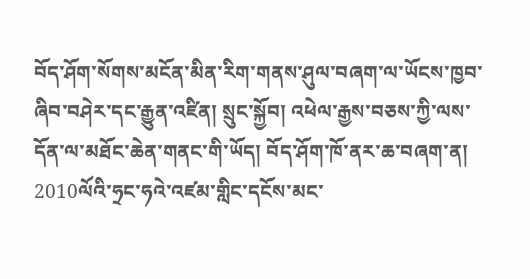བོད་ཤོག་སོགས་མངོན་མིན་རིག་གནས་ཤུལ་བཞག་ལ་ཡོངས་ཁྱབ་ཞིབ་བཤེར་དང་རྒྱུན་འཛིན། སྲུང་སྐྱོབ། འཕེལ་རྒྱས་བཅས་ཀྱི་ལས་དོན་ལ་མཐོང་ཆེན་གནང་གི་ཡོད། བོད་ཤོག་ཁོ་ནར་ཆ་བཞག་ན། 2010ལོའི་ཧྲང་ཧའེ་འཛམ་གླིང་དངོས་མང་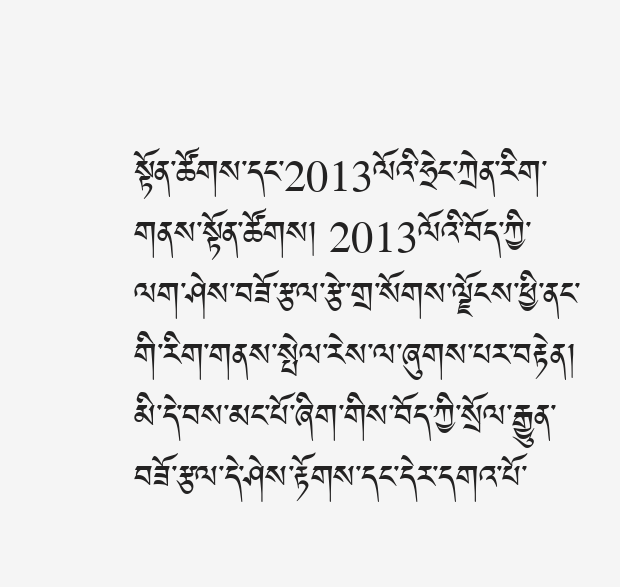སྟོན་ཚོགས་དང་2013ལོའི་ཧྲེང་ཀྲེན་རིག་གནས་སྟོན་ཚོགས། 2013ལོའི་བོད་ཀྱི་ལག་ཤེས་བཟོ་རྩལ་རྩེ་གྲ་སོགས་ལྗོངས་ཕྱི་ནང་གི་རིག་གནས་སྤེལ་རེས་ལ་ཞུགས་པར་བརྟེན། མི་དེ་བས་མང་པོ་ཞིག་གིས་བོད་ཀྱི་སྲོལ་རྒྱུན་བཟོ་རྩལ་དེ་ཤེས་རྟོགས་དང་དེར་དགའ་པོ་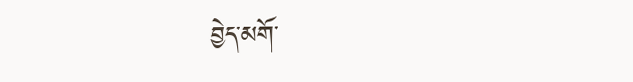བྱེད་མགོ་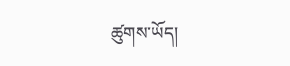ཚུགས་ཡོད།